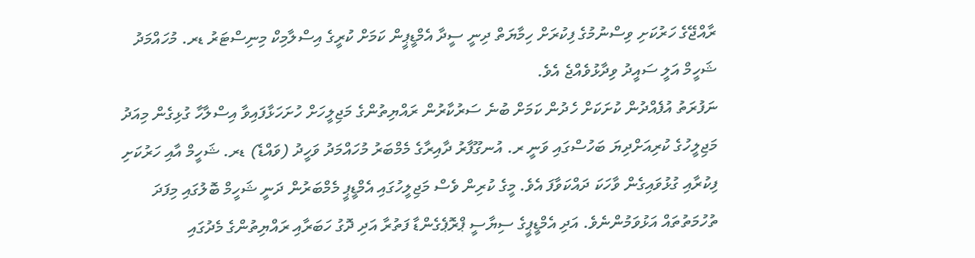ރާއްޖޭގެ ހަރުކަށި ވިސްނުމުގެ ފިކުރަށް ހިމާޔަތް ދިނީ ސީދާ އެމްޑީޕީން ކަމަށް ކުރީގެ އިސްލާމިކް މިނިސްޓަރު ޑރ. މުހައްމަދު ޝަހީމް އަލީ ސައީދު ވިދާޅުވެއްޖެ އެވެ.
ނަފުރަތު އުފެއްދުން ކުށަކަށް ހެދުން ކަމަށް ބުނެ ސަރުކާރުން ރައްޔިތުންގެ މަޖިލީހަށް ހުށަހަޅާފައިވާ އިސްލާހާ ގުޅިގެން މިއަދު މަޖިލީހުގެ ކުރިއަށްދިޔަ ބަހުސްގައި ވަނީ ރ. އުނގޫފާރު ދާއިރާގެ މެމްބަރު މުހައްމަދު ވަހީދު (ވައްޑެ) ޑރ. ޝަހީމް އާއި ހަރުކަށި ފިކުރާއި ގުޅުވައިގެން ވާހަކަ ދައްކަވާފަ އެވެ. މީގެ ކުރިން ވެސް މަޖިލީހުގައި އެމްޑީޕީ މެމްބަރުން ދަނީ ޝަހީމް ބޮލުގައި މިފަދަ ތުހުމަތުތައް އަޅުވަމުންނެވެ. އަދި އެމްޑީޕީގެ ސިޔާސީ ޕްރޮޕެގެންޑާ ފަތުރާ އަދި ދޮގު ހަބަރާއި ރައްޔިތުންގެ މެދުގައި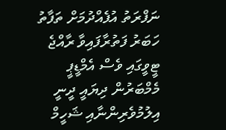ނަފްރަތު އުފެއްދުމަށް ތަފާތު ހަބަރު ފަތުރާފައިވާ ރާއްޖެ ޓީވީގައި ވެސް އެމްޑީޕީ މެމްބަރުން ދިޔައީ ދީނީ އިލުމުވެރިންނާއި ޝަހީމް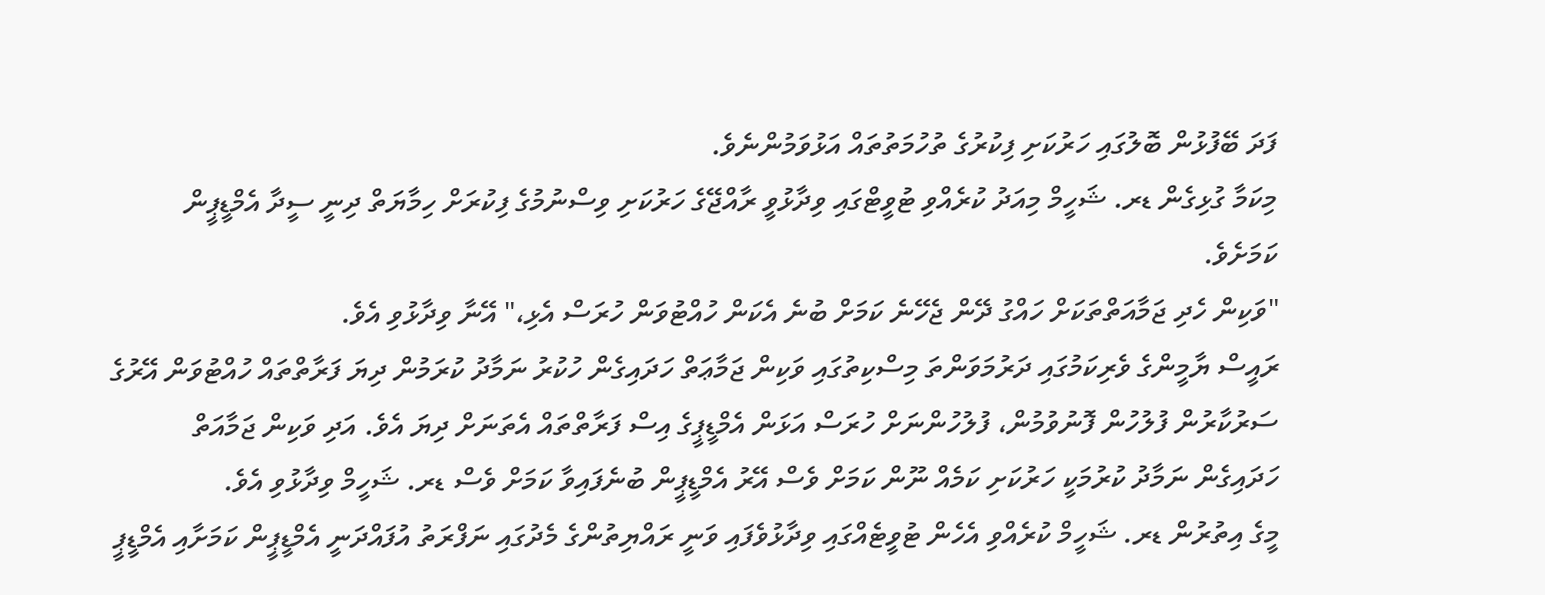ފަދަ ބޭފުޅުން ބޮލުގައި ހަރުކަށި ފިކުރުގެ ތުހުމަތުތައް އަޅުވަމުންނެވެ.
މިކަމާ ގުޅިގެން ޑރ. ޝަހީމް މިއަދު ކުރެއްވި ޓުވީޓްގައި ވިދާޅުވީ ރާއްޖޭގެ ހަރުކަށި ވިސްނުމުގެ ފިކުރަށް ހިމާޔަތް ދިނީ ސީދާ އެމްޑީޕީން ކަމަށެވެ.
"ވަކިން ހެދި ޖަމާއަތްތަކަށް ހައްގު ދޭން ޖެހޭނެ ކަމަށް ބުނެ އެކަން ހުއްޓުވަން ހުރަސް އެޅި،" އޭނާ ވިދާޅުވި އެވެ.
ރައީސް ޔާމީންގެ ވެރިކަމުގައި ދަރުމަވަންތަ މިސްކިތުގައި ވަކިން ޖަމާޢަތް ހަދައިގެން ހުކުރު ނަމާދު ކުރަމުން ދިޔަ ފަރާތްތައް ހުއްޓުވަން އޭރުގެ ސަރުކާރުން ފުލުހުން ފޮނުވުމުން، ފުލުހުންނަށް ހުރަސް އަޅަން އެމްޑީޕީގެ އިސް ފަރާތްތައް އެތަނަށް ދިޔަ އެވެ. އަދި ވަކިން ޖަމާއަތް ހަދައިގެން ނަމާދު ކުރުމަކީ ހަރުކަށި ކަމެއް ނޫން ކަމަށް ވެސް އޭރު އެމްޑީޕީން ބުނެފައިވާ ކަމަށް ވެސް ޑރ. ޝަހީމް ވިދާޅުވި އެވެ.
މީގެ އިތުރުން ޑރ. ޝަހީމް ކުރެއްވި އެހެން ޓުވީޓެއްގައި ވިދާޅުވެފައި ވަނީ ރައްޔިތުންގެ މެދުގައި ނަފްރަތު އުފައްދަނީ އެމްޑީޕީން ކަމަށާއި އެމްޑީޕީ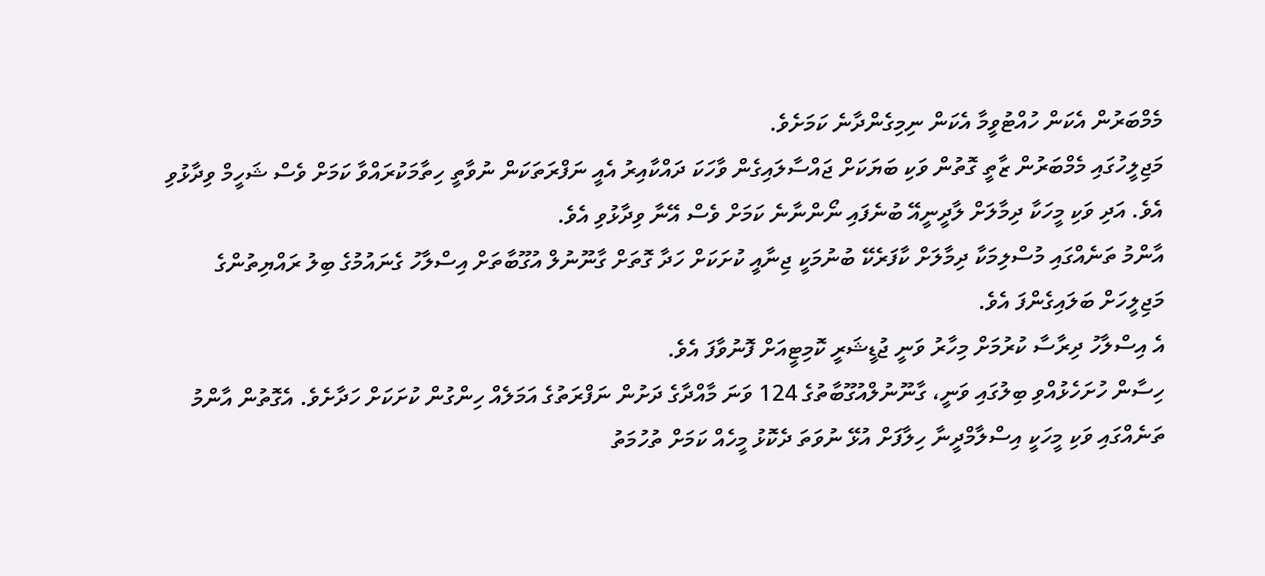މެމްބަރުން އެކަން ހުއްޓުވީމާ އެކަން ނިމިގެންދާނެ ކަމަށެވެ.
މަޖިލީހުގައި މެމްބަރުން ޒާތީ ގޮތުން ވަކި ބަޔަކަށް ޖައްސާލައިގެން ވާހަކަ ދައްކާއިރު އެއީ ނަފްރަތަކަން ނުވާތީ ހިތާމަކުރައްވާ ކަމަށް ވެސް ޝަހީމް ވިދާޅުވި އެވެ. އަދި ވަކި މީހަކާ ދިމާލަށް ލާދީނީއޭ ބުނެފައި ނޯންނާނެ ކަމަށް ވެސް އޭނާ ވިދާޅުވި އެވެ.
އާންމު ތަނެއްގައި މުސްލިމަކާ ދިމާލަށް ކާފަރެކޭ ބުނުމަކީ ޖިނާއީ ކުށަކަށް ހަދާ ގޮތަށް ގާނޫނުލް އުގޫބާތަށް އިސްލާހު ގެނައުމުގެ ބިލު ރައްޔިތުންގެ މަޖިލީހަށް ބަލައިގެންފަ އެވެ.
އެ އިސްލާހު ދިރާސާ ކުރުމަށް މިހާރު ވަނީ ޖުޑީޝަރީ ކޮމިޓީއަށް ފޮނުވާފަ އެވެ.
ހިސާން ހުށަހެޅުއްވި ބިލުގައި ވަނީ، ގާނޫނުލްއުގޫބާތުގެ 124 ވަނަ މާއްދާގެ ދަށުން ނަފްރަތުގެ އަމަލެއް ހިންގުން ކުށަކަށް ހަދާށެވެ. އެގޮތުން އާންމު ތަނެއްގައި ވަކި މީހަކީ އިސްލާމްދީނާ ހިލާފަށް އުޅޭ ނުވަތަ ދެކޮޅު މީހެއް ކަމަށް ތުހުމަތު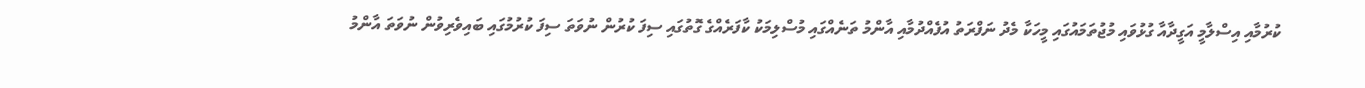ކުރުމާއި އިސްލާމީ އަގީދާއާ ގުޅުވައި މުޖުތަމައުގައި މީހަކާ މެދު ނަފްރަތު އުފެއްދުމާއި އާންމު ތަނެއްގައި މުސްލިމަކު ކާފަރެއްގެ ގޮތުގައި ސިފަ ކުރުން ނުވަތަ ސިފަ ކުރުމުގައި ބައިވެރިވުން ނުވަތަ އާންމު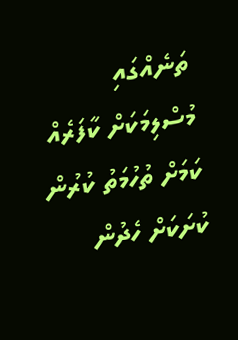ތަނެއްގައި މުސްލިމަކަށް ކާފަރެއް ކަމަށް ތުހުމަތު ކުރުން ކުށަކަށް ހެދުން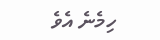ހިމެނެ އެވެ